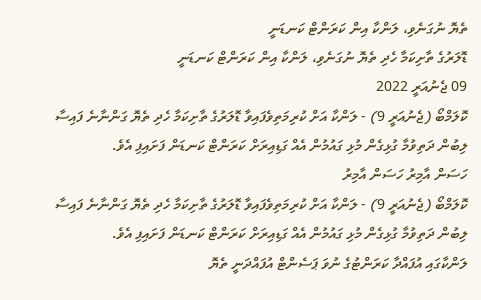ތެޔޮ ނުގަނެވި، ލަންކާ އިން ކަރަންޓް ކަނޑަނީ
ޑޮލަރުގެ ތާށިކަމާ ހެދި ތެޔޮ ނުގަނެވި، ލަންކާ އިން ކަރަންޓް ކަނޑަނީ
09 ޖެނުއަރީ 2022
ކޮލަމްބޯ (ޖެނުއަރީ 9) - ލަންކާ އަށް ކުރިމަތިވެފައިވާ ޑޮލަރުގެ ތާށިކަމާ ހެދި ތެޔޮ ގަންނާނެ ފައިސާ ލިބުން ދަތިވުމާ ގުޅިގެން މުޅި ގައުމުން އެއް ގަޑިއިރަށް ކަރަންޓް ކަނޑަން ފަށައިފި އެވެ.
ހަސަން އާމިރު ހަސަން އާމިރު
ކޮލަމްބޯ (ޖެނުއަރީ 9) - ލަންކާ އަށް ކުރިމަތިވެފައިވާ ޑޮލަރުގެ ތާށިކަމާ ހެދި ތެޔޮ ގަންނާނެ ފައިސާ ލިބުން ދަތިވުމާ ގުޅިގެން މުޅި ގައުމުން އެއް ގަޑިއިރަށް ކަރަންޓް ކަނޑަން ފަށައިފި އެވެ.
ލަންކާގައި އުފައްދާ ކަރަންޓުގެ ނުވަ ޕަސެންޓް އުފައްދަނީ ތެޔޮ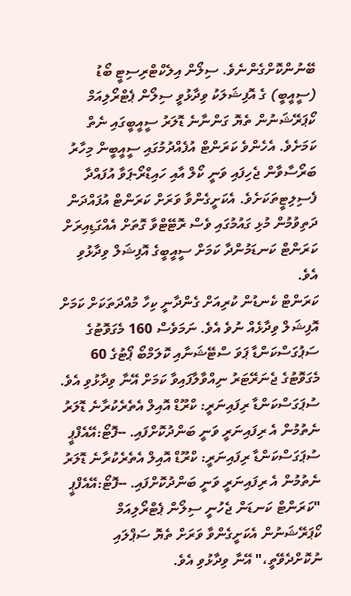ބޭނުންކޮށްގެންނެވެ. ސިލޯން އިލެކްޓްރިސިޓީ ބޯޑު (ސީއީބީ) ގެ އޮފިޝަލަކު ވިދާޅުވީ ސިލޯން ޕެޓްރޯލިއަމް ކޯޕަރޭޝަނުން ތެޔޮ ގަންނާނެ ޑޮލަރު ސީއީބީގައި ނެތް ކަމަށެވެ. އެހެންވެ ކަރަންޓް އުފެއްދުމުގައި ސީއީބީން މިހާރު ބަރޯސާވާން ޖެހިފައި ވަނީ ކޯލް އާއި ހައިޑްރޯ-ޕަވާ އުފައްދާ ފެސިލިޓީތަކަށެވެ. އެކަށީގެންވާ ވަރަށް ކަރަންޓް އުފައްދަން ދަތިވުމުން މުޅި ގައުމުގައި ވެސް ރޮޓޭޓްވާ ގޮތަށް އެއްގަޑިއިރަށް ކަރަންޓް ކަނޑަމުންދާ ކަމަށް ސީއީބީގެ އޮފިޝަލް ވިދާޅުވި އެވެ.
ކަރަންޓް ކެނޑުން ކުރިއަށް ގެންދާނީ ކިހާ މުއްދަތަކަށް ކަމަށް އޮފިޝަލް ވިދާޅެއް ނުވެ އެވެ. ނަމަވެސް 160 މެގަވޮޓުގެ ސަޕުގަސްކަންޑާ ޕަވަ ސްޓޭޝަނާއި ކޮލަމްބޯ ޕޯޓުގެ 60 މެގަވޮޓުގެ ޖެނަރޭޓަރު ނިއްވާލާފައިވާ ކަމަށް އޭނާ ވިދާޅުވި އެވެ.
ސުޕަގަސްކަންޑާ ރިފައިނަރީ: ކްރޫޑް އޮއިލް އެތެރެކުރާނެ ޑޮލަރު ނެތުމުން އެ ރިފައިނަރީ ވަނީ ބަންދުކޮށްފައި. --ފޮޓޯ:އޭއެފްޕީ
ސުޕަގަސްކަންޑާ ރިފައިނަރީ: ކްރޫޑް އޮއިލް އެތެރެކުރާނެ ޑޮލަރު ނެތުމުން އެ ރިފައިނަރީ ވަނީ ބަންދުކޮށްފައި. --ފޮޓޯ:އޭއެފްޕީ
"ކަރަންޓް ކަނޑަން ޖެހުނީ ސިލޯން ޕެޓްރޯލިއަމް ކޯޕަރޭޝަނުން އެކަށީގެންވާ ވަރަށް ތެޔޮ ސަޕްލައި ނުކޮށްދެވޭތީ،" އޭނާ ވިދާޅުވި އެވެ.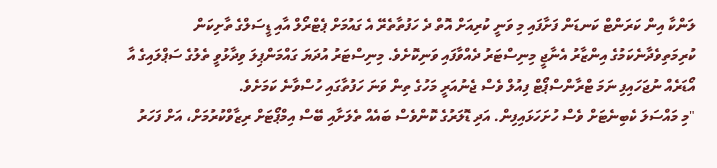ލަންކާ އިން ކަރަންޓް ކަނޑަން ފަށާފައި މި ވަނީ ކުރިއަށް އޮތް ދެ ހަފުތާތެރޭ އެ ގައުމަށް ޕެޓްރޯލް އާއި ޑީސަލްގެ ތާށިކަން ކުރިމަތިވެދާނެކަމުގެ އިންޒާރު އެނާޖީ މިނިސްޓަރު ދެއްވާފައި ވަނިކޮށެވެ. މިނިސްޓަރު އުދަޔަ ގައްމަންޕިލަ ވިދާޅުވީ ތެލުގެ ސަޕްލައިގެ އާ އޯޑަރެއް ނުޖަހައިފި ނަމަ ޓްރާންސްޕޯޓް ފިއުލް ވެސް ޖެނުއަރީ މަހުގެ ތިން ވަނަ ހަފުތާގައި ހުސްވާނެ ކަމަށެވެ.
"މި މައްސަލަ ކެބިނެޓަށް ވެސް ހުށަހަޅައިފިން. އަދި ޑޮލަރުގެ ކޮންވެސް ބައެއް ތެލަށާއި ބޭސް އިމްޕޯޓަށް ރިޒާވްކުރުމަށް، އަށް ފަހަރު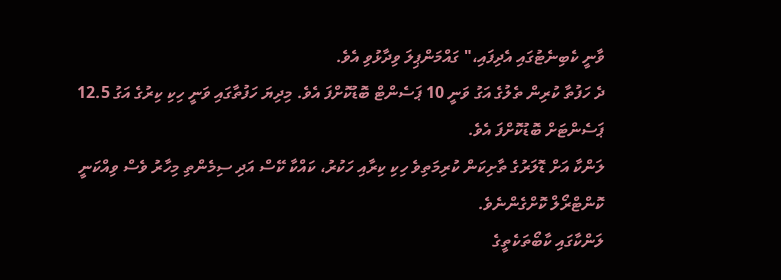ވާނީ ކެބިނެޓުގައި އެދިފައި،" ގައްމަންޕިލަ ވިދާޅުވި އެވެ.
ދެ ހަފުތާ ކުރިން ތެލުގެ އަގު ވަނީ 10 ޕަސެންޓް ބޮޑުކޮށްފަ އެވެ. މިދިޔަ ހަފުތާގައި ވަނީ ހިކި ކިރުގެ އަގު 12.5 ޕަސެންޓަށް ބޮޑުކޮށްފަ އެވެ.
ލަންކާ އަށް ޑޮލަރުގެ ތާށިކަން ކުރިމަތިވެ ހިކި ކިރާއި ހަކުރު، ކައްކާ ކޭސް އަދި ސިމެންތި މިހާރު ވެސް ވިއްކަނީ ކޮންޓްރޯލް ކޮށްގެންނެވެ.
ލަންކާގައި ކާބޯތަކެތީގެ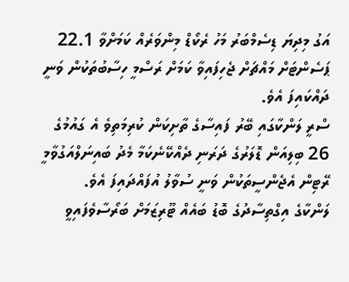އަގު މިދިޔަ ޑިސެމްބަރު މަހު ރެކޯޑް މިންވަރެއް ކަމަށްވާ 22.1 ޕަސެންޓަށް މައްޗަށް ޖެހިފައިވާ ކަމަށް ރަސްމީ ހިސާބުތަކުން ވަނީ ދައްކައިފަ އެވެ.
ސްރީ ލަންކާގައި ބޭރު ފައިސާގެ ތާށިކަން ކުރިމަތިވެ އެ ގައުމުގެ 26 ބިލިއަން ޑޮލަރުގެ ދަރަނި ދެއްކޭނެކަމާ މެދު ބައިނަލްއަގުވާމީ ރޭޓިން އެޖެންސީތަކުން ވަނީ ސުވާލު އުފައްދައިފަ އެވެ.
ލަންކާގެ އިގްތިސާދުގެ ބޮޑު ބައެއް ޓޫރިޒަމަށް ބަރޯސާވެފައިވީ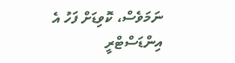ނަމަވެސް، ކޮވިޑަށް ފަހު އެ އިންޑަސްޓްރީ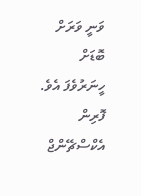ވަނީ ވަރަށް ބޮޑަށް ހީނަރުވެފަ އެވެ. ފޮރިން އެކްސްޗޭންޖް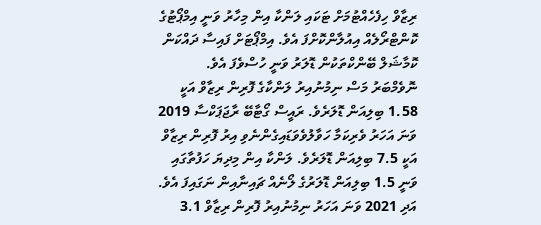ރިޒާވް ހިފެހެއްޓުމަށް ޓަކައި ލަންކާ އިން މިހާރު ވަނީ އިމްޕޯޓުގެ ކޮންޓްރޯލެއް އިއުލާންކޮށްފަ އެވެ. އިމްޕޯޓަށް ފައިސާ ދައްކަން ކޮމާޝަލް ބޭންކްތަކުން ޑޮލަރު ވަނީ ހުސްވެފަ އެވެ.
ނޮވެމްބަރު މަސް ނިމުނުއިރު ލަންކާގެ ފޮރިން ރިޒާވް އަކީ 1.58 ބިލިއަން ޑޮލަރެވެ. ރައީސް ގޯޓާބޭ ރާޖަޕަކްސާ 2019 ވަނަ އަހަރު ވެރިކަމާ ހަވާލުވެވަޑައިގެންނެވި އިރު ފޮރިން ރިޒާވް އަކީ 7.5 ބިލިއަން ޑޮލަރެވެ. ލަންކާ އިން މިދިޔަ ހަފުތާގައި ވަނީ 1.5 ބިލިއަން ޑޮލަރުގެ ލޯނެއް ޗައިނާއިން ނަގައިފަ އެވެ. އަދި 2021 ވަނަ އަހަރު ނިމުނުއިރު ފޮރިން ރިޒާވް 3.1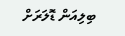ބިލިއަން ޑޮލަރަށް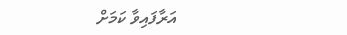އަރާފައިވާ ކަމަށް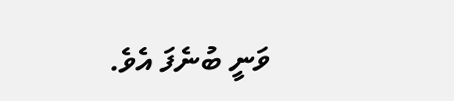ވަނީ ބުނެފަ އެވެ.